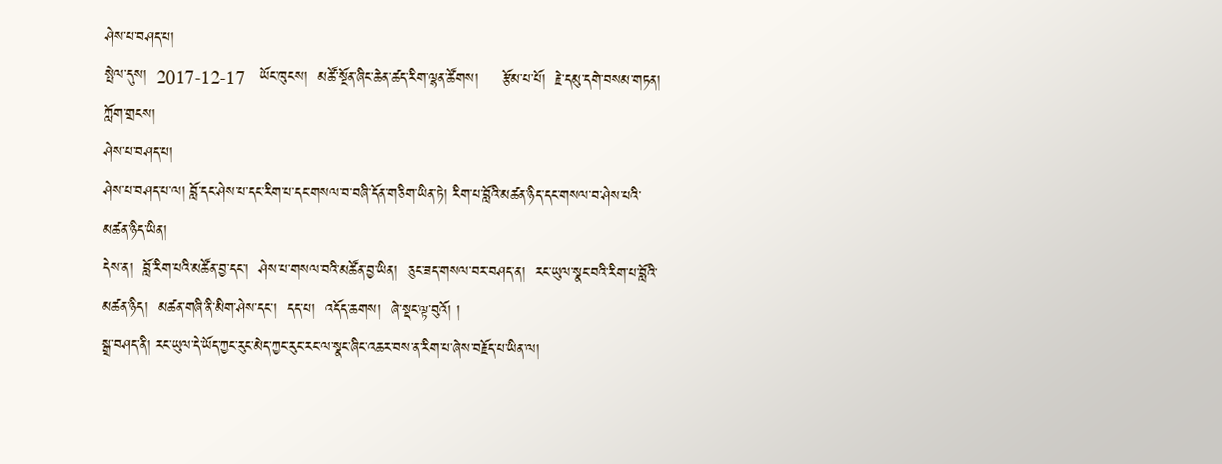ཤེས་པ་བཤད་པ།
སྤེལ་དུས།  2017-12-17   ཡོང་ཁུངས།  མཚོ་སྔོན་ཞིང་ཆེན་ཚད་རིག་ལྷན་ཚོགས།     རྩོམ་པ་པོ།  རྗེ་དམུ་དགེ་བསམ་གཏན།   ཀློག་གྲངས།
ཤེས་པ་བཤད་པ།
ཤེས་པ་བཤད་པ་ལ། བློ་དང་ཤེས་པ་དང་རིག་པ་དང་གསལ་བ་བཞི་དོན་གཅིག་ཡིན་ཏེ། རིག་པ་བློའི་མཚན་ཉིད་དང་གསལ་བ་ཤེས་པའི་མཚན་ཉིད་ཡིན།
དེས་ན།  བློ་རིག་པའི་མཚོན་བྱ་དང་།  ཤེས་པ་གསལ་བའི་མཚོན་བྱ་ཡིན།  ཅུང་ཟད་གསལ་བར་བཤད་ན།  རང་ཡུལ་སྣང་བའི་རིག་པ་བློའི་མཚན་ཉིད།  མཚན་གཞི་ནི་མིག་ཤེས་དང་།  དད་པ།  འདོད་ཆགས།  ཞེ་སྡང་ལྟ་བུའོ། །
སྒྲ་བཤད་ནི། རང་ཡུལ་དེ་ཡོད་ཀྱང་རུང་མེད་ཀྱང་རུང་རང་ལ་སྣང་ཞིང་འཆར་བས་ན་རིག་པ་ཞེས་བརྗོད་པ་ཡིན་ལ།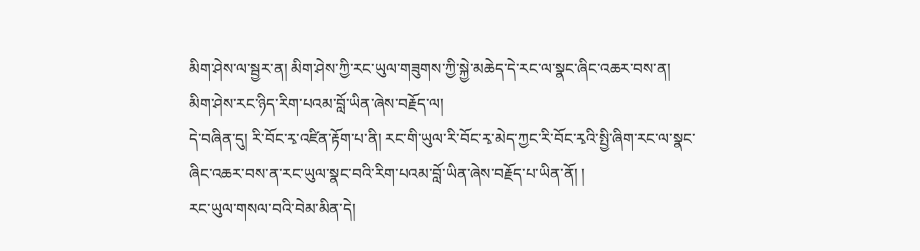མིག་ཤེས་ལ་སྦྱར་ན། མིག་ཤེས་ཀྱི་རང་ཡུལ་གཟུགས་ཀྱི་སྐྱེ་མཆེད་དེ་རང་ལ་སྣང་ཞིང་འཆར་བས་ན། མིག་ཤེས་རང་ཉིད་རིག་པའམ་བློ་ཡིན་ཞེས་བརྗོད་ལ།
དེ་བཞིན་དུ། རི་བོང་རྭ་འཛིན་རྟོག་པ་ནི། རང་གི་ཡུལ་རི་བོང་རྭ་མེད་ཀྱང་རི་བོང་རྭའི་སྤྱི་ཞིག་རང་ལ་སྣང་ཞིང་འཆར་བས་ན་རང་ཡུལ་སྣང་བའི་རིག་པའམ་བློ་ཡིན་ཞེས་བརྗོད་པ་ཡིན་ནོ། །
རང་ཡུལ་གསལ་བའི་བེམ་མིན་དེ།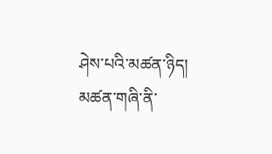ཤེས་པའི་མཚན་ཉིད།  མཚན་གཞི་ནི་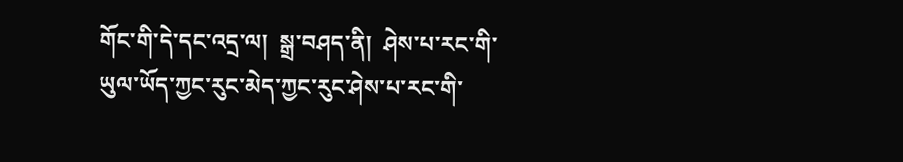གོང་གི་དེ་དང་འདྲ་ལ།  སྒྲ་བཤད་ནི།  ཤེས་པ་རང་གི་ཡུལ་ཡོད་ཀྱང་རུང་མེད་ཀྱང་རུང་ཤེས་པ་རང་གི་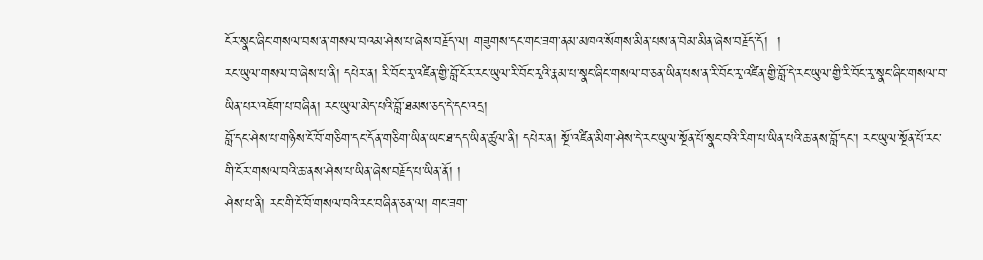ངོར་སྣང་ཞིང་གསལ་བས་ན་གསལ་བའམ་ཤེས་པ་ཞེས་བརྗོད་ལ། གཟུགས་དང་གང་ཟག་ནམ་མཁའ་སོགས་མིན་པས་ན་བེམ་མིན་ཞེས་བརྗོད་དོ།  །
རང་ཡུལ་གསལ་བ་ཞེས་པ་ནི། དཔེར་ན། རི་བོང་རྭ་འཛིན་གྱི་བློ་ངོར་རང་ཡུལ་རི་བོང་རྭའི་རྣམ་པ་སྣང་ཞིང་གསལ་བ་ཅན་ཡིན་པས་ན་རི་བོང་རྭ་འཛིན་གྱི་བློ་དེ་རང་ཡུལ་གྱི་རི་བོང་རྭ་སྣང་ཞིང་གསལ་བ་ཡིན་པར་འཇོག་པ་བཞིན། རང་ཡུལ་མེད་པའི་བློ་ཐམས་ཅད་དེ་དང་འདྲ།
བློ་དང་ཤེས་པ་གཉིས་ངོ་བོ་གཅིག་དང་དོན་གཅིག་ཡིན་ཡང་ཐ་དད་ཡིན་ཚུལ་ནི། དཔེར་ན། སྔོ་འཛིན་མིག་ཤེས་དེ་རང་ཡུལ་སྔོན་པོ་སྣང་བའི་རིག་པ་ཡིན་པའི་ཆ་ནས་བློ་དང་། རང་ཡུལ་སྔོན་པོ་རང་གི་ངོར་གསལ་བའི་ཆ་ནས་ཤེས་པ་ཡིན་ཞེས་བརྗོད་པ་ཡིན་ནོ། །
ཤེས་པ་ནི། རང་གི་ངོ་བོ་གསལ་བའི་རང་བཞིན་ཅན་ལ། གང་ཟག་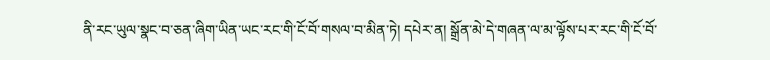ནི་རང་ཡུལ་སྣང་བ་ཅན་ཞིག་ཡིན་ཡང་རང་གི་ངོ་བོ་གསལ་བ་མིན་ཏེ། དཔེར་ན། སྒྲོན་མེ་དེ་གཞན་ལ་མ་ལྟོས་པར་རང་གི་ངོ་བོ་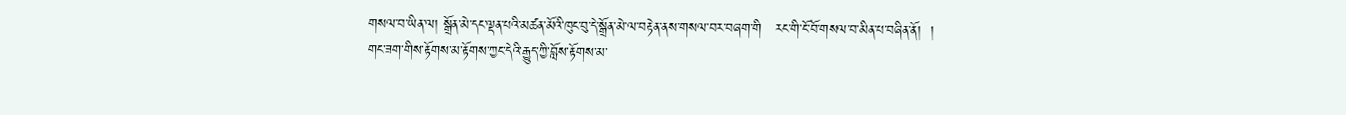གསལ་བ་ཡིན་ལ། སྒྲོན་མེ་དང་ལྡན་པའི་མཚན་མོའི་ཁུང་བུ་དེ་སྒྲོན་མེ་ལ་བརྟེན་ནས་གསལ་བར་བཞག་གི   རང་གི་ངོ་བོ་གསལ་བ་མིན་པ་བཞིན་ནོ།  །
གང་ཟག་གིས་རྟོགས་མ་རྟོགས་ཀྱང་དེའི་རྒྱུད་ཀྱི་བློས་རྟོགས་མ་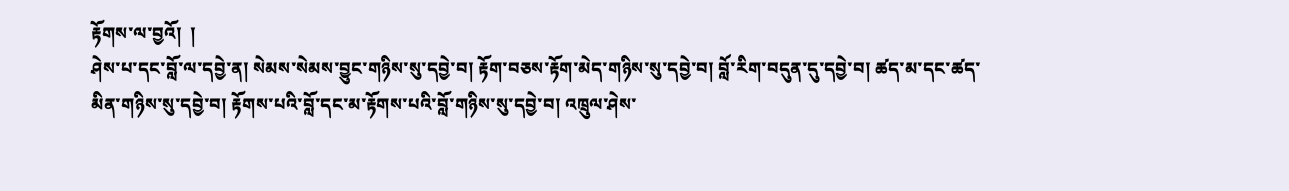རྟོགས་ལ་བྱའོ།  །
ཤེས་པ་དང་བློ་ལ་དབྱེ་ན། སེམས་སེམས་བྱུང་གཉིས་སུ་དབྱེ་བ། རྟོག་བཅས་རྟོག་མེད་གཉིས་སུ་དབྱེ་བ། བློ་རིག་བདུན་དུ་དབྱེ་བ། ཚད་མ་དང་ཚད་མིན་གཉིས་སུ་དབྱེ་བ། རྟོགས་པའི་བློ་དང་མ་རྟོགས་པའི་བློ་གཉིས་སུ་དབྱེ་བ། འཁྲུལ་ཤེས་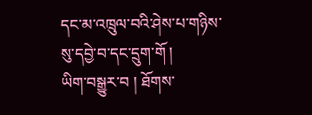དང་མ་འཁྲུལ་བའི་ཤེས་པ་གཉིས་སུ་དབྱེ་བ་དང་དྲུག་གོ །
ཡིག་བསྒྱུར་བ ། ཐོགས་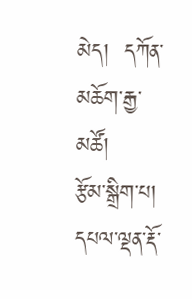མེད།  དཀོན་མཆོག་རྒྱ་མཚོ།
རྩོམ་སྒྲིག་པ། དཔལ་ལྡན་རྡོ་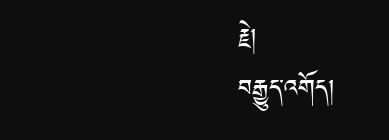རྗེ།
བརྒྱུད་འགོད།